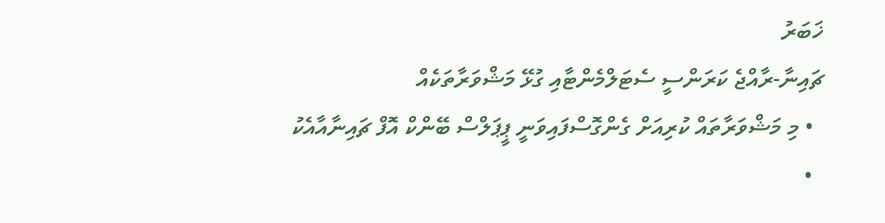ޚަބަރު
ޗައިނާ-ރާއްޖެ ކަރަންސީ ސެޓަލްމެންޓާއި ގުޅޭ މަޝްވަރާތަކެއް
  • މި މަޝްވަރާތައް ކުރިއަށް ގެންގޮސްފައިވަނީ ޕީޕަލްސް ބޭންކް އޮފް ޗައިނާއާއެކު
  •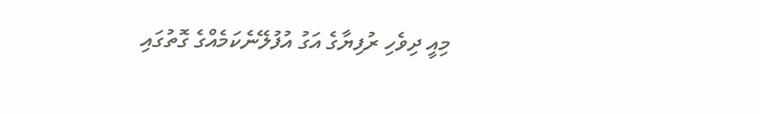މިއީ ދިވެހި ރުފިޔާގެ އަގު އުފުލޭނެކަމެއްގެ ގޮތުގައި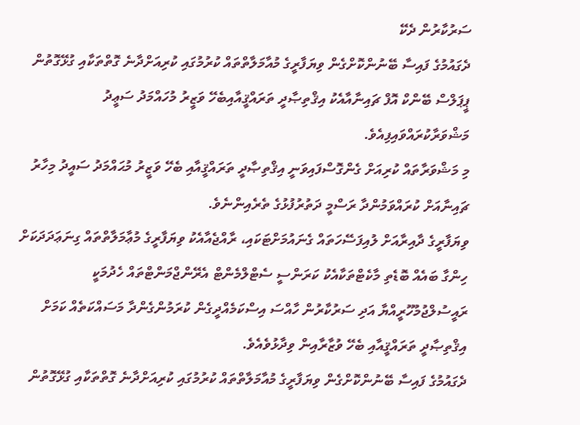ސަރުކާރުން ދެކޭ
ދެގައުމުގެ ފައިސާ ބޭނުންކޮށްގެން ވިޔަފާރީގެ މުއާމަލާތްތައް ކުރުމުގައި ކުރިއަށްދާނެ ގޮތްތަކާއި ގުޅޭގޮތުން ޕީޕަލްސް ބޭންކް އޮފް ޗައިނާއާއެކު އިޤްތިޞާދީ ތަރައްޤީއާއިބެހޭ ވަޒީރު މުހައްމަދު ސަޢީދު މަޝްވަރާކުރައްވައިފިއެވެ.
މި މަޝްވަރާތައް ކުރިއަށް ގެންގޮސްފައިވަނީ އިޤްތިޞާދީ ތަރައްޤީއާއި ބެހޭ ވަޒީރު މުޙައްމަދު ސައީދު މިހާރު ޗައިނާއަށް ކުރައްވަމުންދާ ރަސްމީ ދަތުރުފުޅުގެ ތެރެއިންނެވެ.
ވިޔަފާރީގެ ދާއިރާއަށް ލުއިފަސޭހަތައް ގެނައުމަށްޓަކައި، ރާއްޖެއާއެކު ވިޔަފާރީގެ މުޢާމަލާތްތައް ގިނަޢަދަދަކަށް ހިންގާ ބައެއް ބޮޑެތި މާކެޓްތަކާއެކު ކަރަންސީ ސެޓްލްމެންޓް އެރޭންޖްމަންޓްތައް ހެދުމަކީ ރައީސުލްޖުމުހޫރީއްޔާ އަދި ސަރުކާރުން ހާއްސަ އިސްކަމެއްދީގެން ކުރަމުންގެންދާ މަސައްކަތެއް ކަމަށް އިޤްތިޞާދީ ތަރައްޤީއާއި ބެހޭ ވުޒާރާއިން ވިދާޅުވެއެވެ.
ދެގައުމުގެ ފައިސާ ބޭނުންކޮށްގެން ވިޔަފާރީގެ މުއާމަލާތްތައް ކުރުމުގައި ކުރިއަށްދާނެ ގޮތްތަކާއި ގުޅޭގޮތުން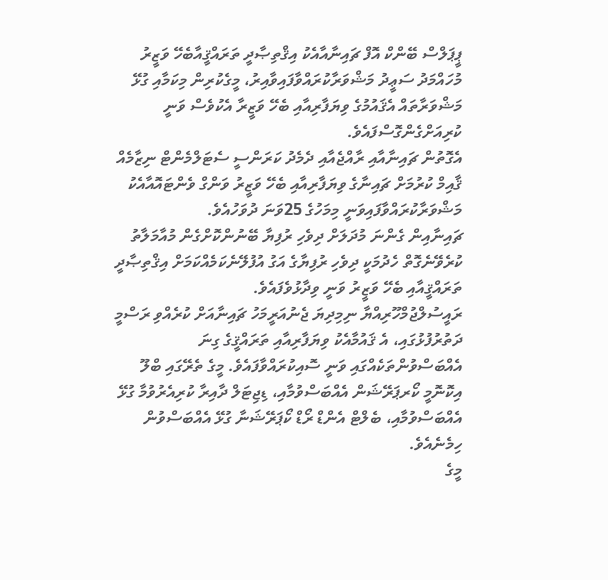ޕީޕަލްސް ބޭންކް އޮފް ޗައިނާއާއެކު އިޤްތިޞާދީ ތަރައްޤީއާބެހޭ ވަޒީރު މުހައްމަދު ސަޢީދު މަޝްވަރާކުރައްވާފައިވާއިރު، މީގެކުރިން މިކަމާއި ގުޅޭ މަޝްވަރާތައް އެޤައުމުގެ ވިޔަފާރިއާއި ބެހޭ ވަޒީރާ އެކުވެސް ވަނީ ކުރިއަށްގެންގޮސްފައެވެ.
އެގޮތުން ޗައިނާއާއި ރާއްޖެއާއި ދެމެދު ކަރަންސީ ސެޓަލްމެންޓް ނިޒާމެއް ޤާއިމް ކުރުމަށް ޗައިނާގެ ވިޔަފާރިއާއި ބެހޭ ވަޒީރު ވަންގް ވެންޓައޮއާއެކު މަޝްވަރާކުރައްވާފައިވަނީ މިމަހުގެ 25ވަނަ ދުވަހުއެވެ.
ޗައިނާއިން ގެންނަ މުދަލަށް ދިވެހި ރުފިޔާ ބޭނުންކޮށްގެން މުއާމަލާތު ކުރެވޭނެގޮތް ހެދުމަކީ ދިވެހި ރުފިޔާގެ އަގު އުފުލޭނެކަމެއްކަމަށް އިޤްތިޞާދީ ތަރައްޤީއާއި ބެހޭ ވަޒީރު ވަނީ ވިދާޅުވެފައެވެ.
ރައީސުލްޖުމްހޫރިއްޔާ ނިމިދިޔަ ޖެނުއަރީމަހު ޗައިނާއަށް ކުރެއްވި ރަސްމީ ދަތުރުފުޅުގައި، އެ ޤައުމާއެކު ވިޔަފާރިއާއި ތަރައްޤީގެ ގިނަ އެއްބަސްވުންތަކެއްގައި ވަނީ ސޮއިކުރައްވާފައެވެ. މީގެ ތެރޭގައި ބްލޫ އިކޮނޮމީ ކޯރޕަރޭޝަން އެއްބަސްވުމާއި، ޑިޖިޓަލް ދާއިރާ ކުރިއެރުވުމާ ގުޅޭ އެއްބަސްވުމާއި، ބެލްޓް އެންޑް ރޯޑް ކޯޕަރޭޝަނާ ގުޅޭ އެއްބަސްވުން ހިމެނެއެވެ.
މީގެ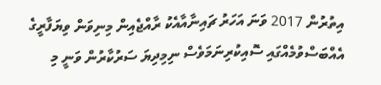އިތުރުން 2017 ވަނަ އަހަރު ޗައިނާއާއެކު ރާއްޖެއިން މިނިވަން ވިޔަފާރީގެ އެއްބަސްވުމެއްގައި ސޮއިކުރިނަމަވެސް ނިމިދިޔަ ސަރުކާރުން ވަނީ މި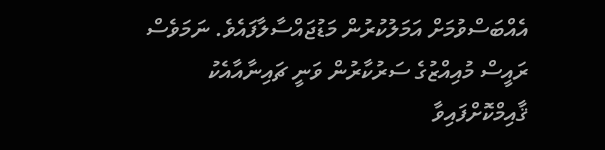އެއްބަސްވުމަށް އަމަލުކުރުން މަޑުޖައްސާލާފައެވެ. ނަމަވެސް ރައީސް މުއިއްޒުގެ ސަރުކާރުން ވަނީ ޗައިނާއާއެކު ޤާއިމްކޮށްފައިވާ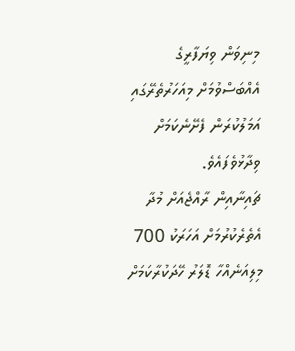މިނިވަން ވިޔަފާރީގެ އެއްބަސްވުމަށް މިއަހަރުތެރޭގައި އަމަލުކުރަން ފެށޭނެކަމަށް ވިދާޅުވެފައެވެ.
ޗައިނާއިން ރާއްޖެއަށް މުދާ އެތެރެކުރުމަށް އަހަރަކު 700 މިލިއަނެއްހާ ޑޮލަރު ހޭދަކުރާކަމަށް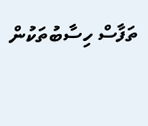ތަފާސް ހިސާބުތަކުން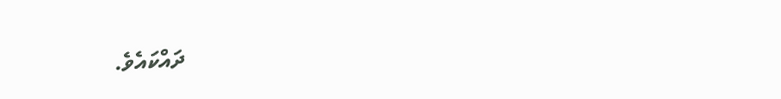ދައްކައެވެ.